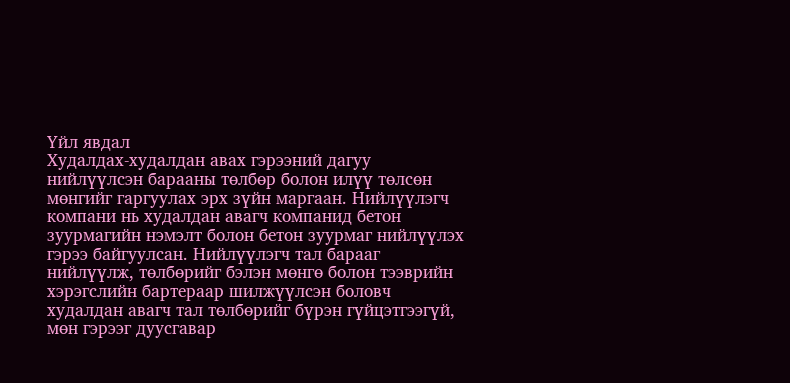Үйл явдал
Худалдах-худалдан авах гэрээний дагуу нийлүүлсэн барааны төлбөр болон илүү төлсөн мөнгийг гаргуулах эрх зүйн маргаан. Нийлүүлэгч компани нь худалдан авагч компанид бетон зуурмагийн нэмэлт болон бетон зуурмаг нийлүүлэх гэрээ байгуулсан. Нийлүүлэгч тал барааг нийлүүлж, төлбөрийг бэлэн мөнгө болон тээврийн хэрэгслийн бартераар шилжүүлсэн боловч худалдан авагч тал төлбөрийг бүрэн гүйцэтгээгүй, мөн гэрээг дуусгавар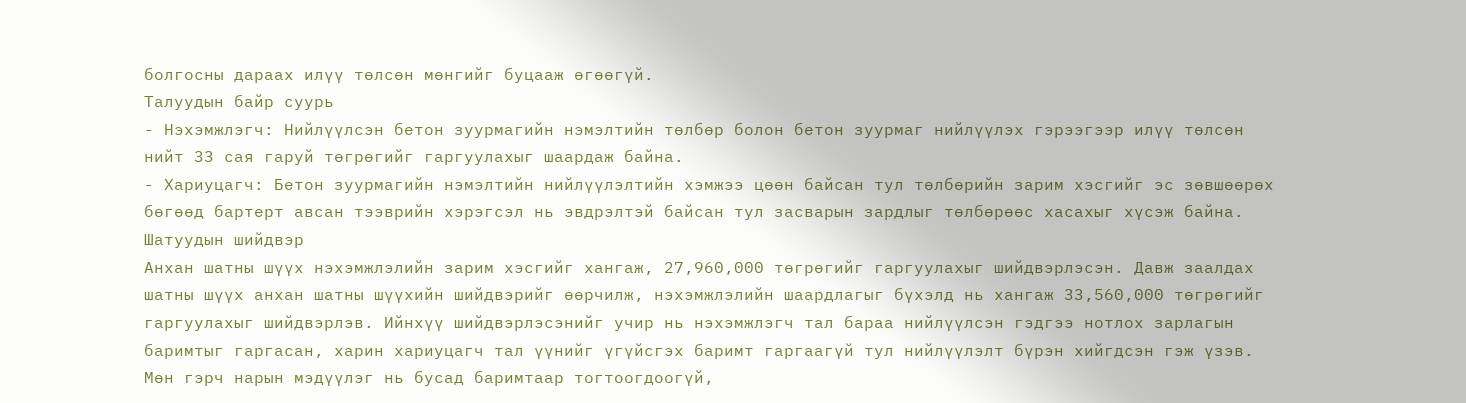болгосны дараах илүү төлсөн мөнгийг буцааж өгөөгүй.
Талуудын байр суурь
- Нэхэмжлэгч: Нийлүүлсэн бетон зуурмагийн нэмэлтийн төлбөр болон бетон зуурмаг нийлүүлэх гэрээгээр илүү төлсөн нийт 33 сая гаруй төгрөгийг гаргуулахыг шаардаж байна.
- Хариуцагч: Бетон зуурмагийн нэмэлтийн нийлүүлэлтийн хэмжээ цөөн байсан тул төлбөрийн зарим хэсгийг эс зөвшөөрөх бөгөөд бартерт авсан тээврийн хэрэгсэл нь эвдрэлтэй байсан тул засварын зардлыг төлбөрөөс хасахыг хүсэж байна.
Шатуудын шийдвэр
Анхан шатны шүүх нэхэмжлэлийн зарим хэсгийг хангаж, 27,960,000 төгрөгийг гаргуулахыг шийдвэрлэсэн. Давж заалдах шатны шүүх анхан шатны шүүхийн шийдвэрийг өөрчилж, нэхэмжлэлийн шаардлагыг бүхэлд нь хангаж 33,560,000 төгрөгийг гаргуулахыг шийдвэрлэв. Ийнхүү шийдвэрлэсэнийг учир нь нэхэмжлэгч тал бараа нийлүүлсэн гэдгээ нотлох зарлагын баримтыг гаргасан, харин хариуцагч тал үүнийг үгүйсгэх баримт гаргаагүй тул нийлүүлэлт бүрэн хийгдсэн гэж үзэв. Мөн гэрч нарын мэдүүлэг нь бусад баримтаар тогтоогдоогүй,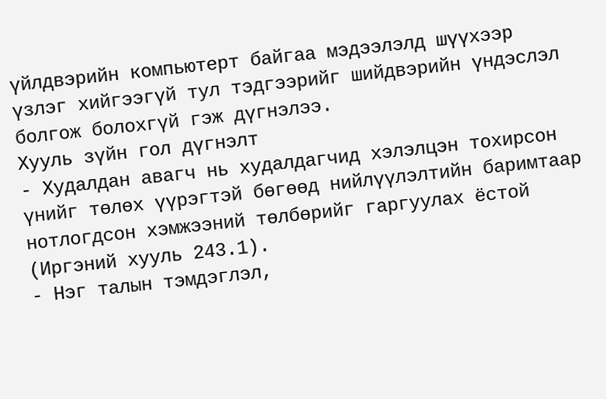үйлдвэрийн компьютерт байгаа мэдээлэлд шүүхээр үзлэг хийгээгүй тул тэдгээрийг шийдвэрийн үндэслэл болгож болохгүй гэж дүгнэлээ.
Хууль зүйн гол дүгнэлт
- Худалдан авагч нь худалдагчид хэлэлцэн тохирсон үнийг төлөх үүрэгтэй бөгөөд нийлүүлэлтийн баримтаар нотлогдсон хэмжээний төлбөрийг гаргуулах ёстой (Иргэний хууль 243.1).
- Нэг талын тэмдэглэл,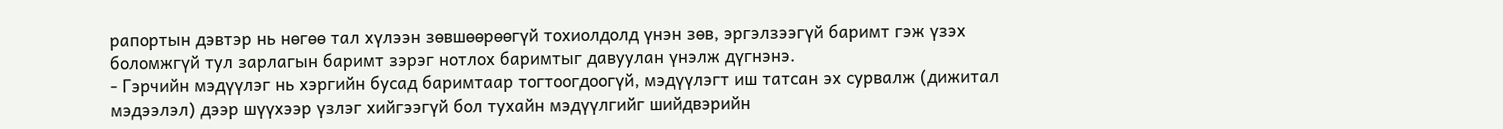рапортын дэвтэр нь нөгөө тал хүлээн зөвшөөрөөгүй тохиолдолд үнэн зөв, эргэлзээгүй баримт гэж үзэх боломжгүй тул зарлагын баримт зэрэг нотлох баримтыг давуулан үнэлж дүгнэнэ.
- Гэрчийн мэдүүлэг нь хэргийн бусад баримтаар тогтоогдоогүй, мэдүүлэгт иш татсан эх сурвалж (дижитал мэдээлэл) дээр шүүхээр үзлэг хийгээгүй бол тухайн мэдүүлгийг шийдвэрийн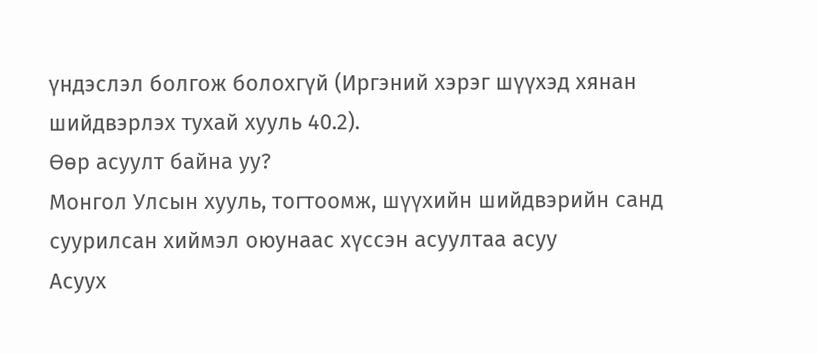үндэслэл болгож болохгүй (Иргэний хэрэг шүүхэд хянан шийдвэрлэх тухай хууль 40.2).
Өөр асуулт байна уу?
Монгол Улсын хууль, тогтоомж, шүүхийн шийдвэрийн санд суурилсан хиймэл оюунаас хүссэн асуултаа асуу
Асуух